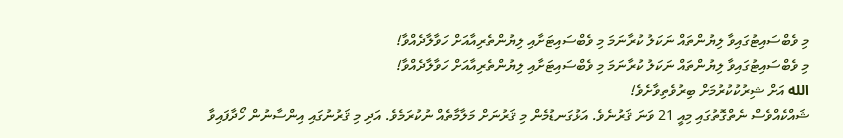މި ވެބްސައިޓުގައިވާ ލިޔުންތައް ނަކަލު ކުރާނަމަ މި ވެބްސައިޓަށާއި ލިޔުންތެރިއާއަށް ހަވާލާދެއްވާ!
މި ވެބްސައިޓުގައިވާ ލިޔުންތައް ނަކަލު ކުރާނަމަ މި ވެބްސައިޓަށާއި ލިޔުންތެރިއާއަށް ހަވާލާދެއްވާ!
الله އަށް ޝިރުކުކުރުމަށް ބިރުވެތިވާށެވެ!
ޝައްކެއްވެސް ނެތްގޮތުގައި މިއީ 21 ވަނަ ޤަރުނެވެ. އަޅުގަނޑުމެން މި ޤަރުނަށް މަލާމާތެއް ނުކުރަމެވެ. އަދި މި ޤަރުނުގައި އިންސާނުން ހޯދާފައިވާ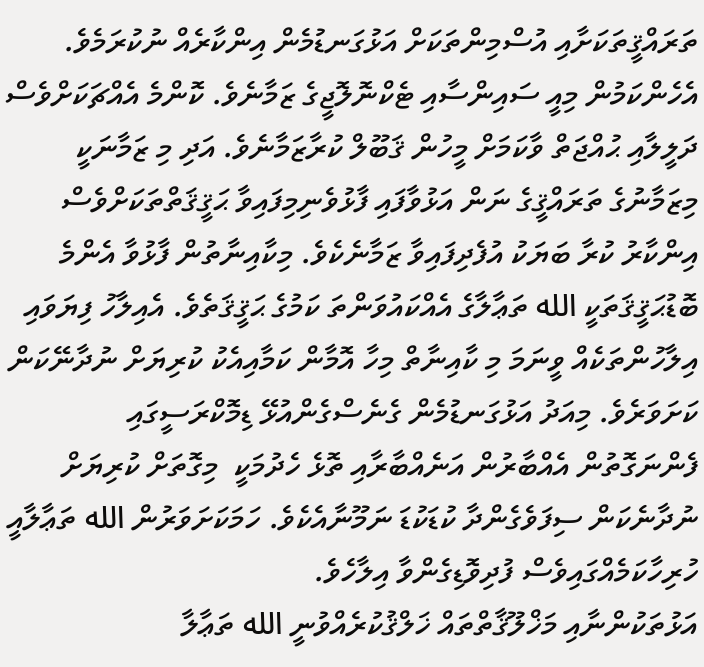ތަރައްޤީތަކަށާއި އުސްމިންތަކަށް އަޅުގަނޑުމެން އިންކާރެއް ނުކުރަމެވެ. އެހެންކަމުން މިއީ ސައިންސާއި ޓެކްނޮލޮޖީގެ ޒަމާނެވެ. ކޮންމެ އެއްޗަކަށްވެސް ދަލީލާއި ޙުއްޖަތް ވާކަމަށް މީހުން ޤަބޫލް ކުރާޒަމާނެވެ. އަދި މި ޒަމާނަކީ މިޒަމާނުގެ ތަރައްޤީގެ ނަން އަޅުވާފައި ފާޅުވެނިމިފައިވާ ޙަޤީޤަތްތަކަށްވެސް އިންކާރު ކުރާ ބަޔަކު އުފެދިފައިވާ ޒަމާނެކެވެ. މިކާއިނާތުން ފާޅުވާ އެންމެ ބޮޑުޙަޤީޤަތަކީ الله ތަޢާލާގެ އެއްކައުވަންތަ ކަމުގެ ޙަޤީޤަތެވެ. އެއިލާހު ފިޔަވައި އިލާހުންތަކެއް ވީނަމަ މި ކާއިނާތް މިހާ އޮމާން ކަމާއިއެކު ކުރިޔަށް ނުދާނޭކަން ކަށަވަރެވެ. މިއަދު އަޅުގަނޑުމެން ގެނެސްގެންއުޅޭ ޑިމޮކްރަސީގައި ފެންނަގޮތުން އެއްބާރުން އަނެއްބާރާއި ތޮޅެ ހެދުމަކީ  މިގޮތަށް ކުރިޔަށް ނުދާނެކަން ސިފަވެގެންދާ ކުޑަކުޑަ ނަމޫނާއެކެވެ. ހަމަކަށަވަރުން الله ތަޢާލާއީ ހުރިހާކަމެއްގައިވެސް ފުދިވޮޑިގެންވާ އިލާހެވެ.
އަޅުތަކުންނާއި މަޚްލޫޤާތްތައް ޚަލްޤުކުރެއްވުނީ الله ތަޢާލާ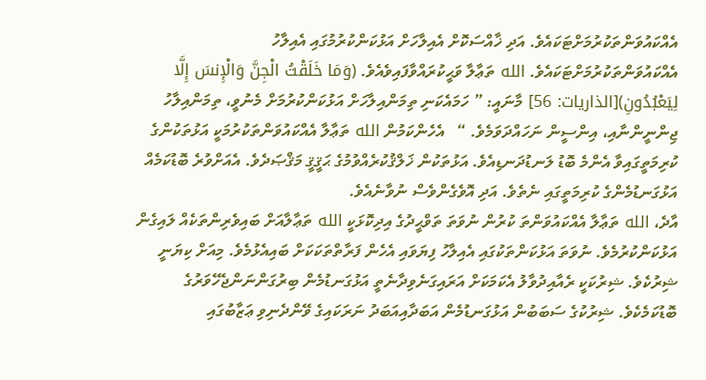އެއްކައުވަންތަކުރުމަށްޓަކައެވެ. އަދި ޚާއްސަކޮށް އެއިލާހަށް އަޅުކަންކުރުމުގައި އެއިލާހު އެއްކައުވަންތަކުރުމަށްޓަކައެވެ. الله ތަޢާލާ ވަޙީކުރައްވާފައިވެއެވެ. (وَمَا خَلَقْتُ الْجِنَّ وَالْإِنسَ إِلَّا لِيَعْبُدُونِ)[الذاريات: 56] މާނައީ: ” ހަމައެކަނި ތިމަންއިލާހަށް އަޅުކަންކުރުމަށް މެނުވީ، ތިމަންއިލާހު ޖިންނީންނާއި، އިންސީން ނަހައްދަވަމެވެ. “   އެހެންކަމުން الله ތަޢާލާ އެއްކައުވަންތަކުރުމަކީ އަޅުތަކުންގެ ކުރިމަތީގައިވާ އެންމެ ބޮޑު ލަނޑުދަނޑިއެވެ. އަޅުތަކުން ޚަލްޤުކުރެއްވުމުގެ ޙަޤީޤީ މަޤްޞަދެވެ. އެއަށްވުރެ ބޮޑުކަމެއް އަޅުގަނޑުމެންގެ ކުރިމަތީގައި ނެތެވެ. އަދި އޮވެގެންވެސް ނުވާނެއެވެ.
އާދެ، الله ތަޢާލާ އެއްކައުވަންތަ ކުރުން ނުވަތަ ތަވްޙީދުގެ އިދިކޮޅަކީ الله ތަޢާލާއަށް ބައިވެރިންތަކެއް ލައިގެން އަޅުކަންކުރުމެވެ. ނުވަތަ އަޅުކަންތަކުގައި އެއިލާހު ފިޔަވައި އެހެން ފަރާތްތަކަކަށް ބައިއެޅުމެވެ. މިއަށް ކިޔަނީ ޝިރުކެވެ. ޝިރުކަކީ ރެއާއިދުވާލު އެކަމަކަށް އަރައިގަނެވިދާނެތީ އަޅުގަނޑުމެން ބިރުގަންނަންޖެހޭވަރުގެ ބޮޑުކަމެކެވެ. ޝިރުކުގެ ސަބަބުން އަޅުގަނޑުމެން އަބަދާއިއަބަދު ނަރަކައިގެ ވޭންދެނިވި ޢަޒާބުގައި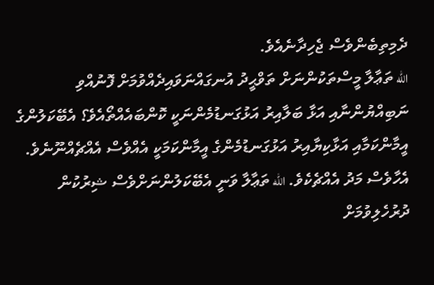ދެމިތިބެންވެސް ޖެހިދާނެއެވެ.
الله ތަޢާލާ މީސްތަކުންނަށް ތަވްޙީދު އުނގައްނަވައިދެއްވުމަށް ފޮނުއްވި ނަބިއްޔުންނާއި އަޅާ ބަލާއިރު އަޅުގަނޑުމެންނަކީ ކޮންބައެއްތޯއެވެ؟ އެބޭކަލުންގެ އީމާންކަމާއި އަޅާކިޔާއިރު އަޅުގަނޑުމެންގެ އީމާންކަމަކީ އެއްވެސް އެއްޗެއްނޫނެވެ. އެހާވެސް މަދު އެއްޗެކެވެ. الله ތަޢާލާ ވަނީ އެބޭކަލުންނަށްވެސް ޝިރުކުން ދުރުހެލިވުމަށް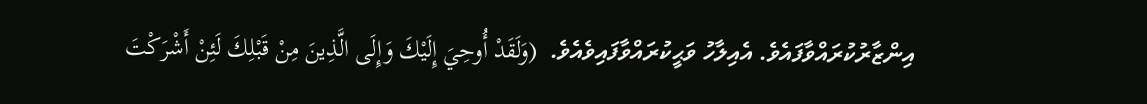އިންޒާރުކުރައްވާފައެވެ. އެއިލާހު ވަޙީކުރައްވާފައިވެއެވެ.  (وَلَقَدْ أُوحِيَ إِلَيْكَ وَإِلَى الَّذِينَ مِنْ قَبْلِكَ لَئِنْ أَشْرَكْتَ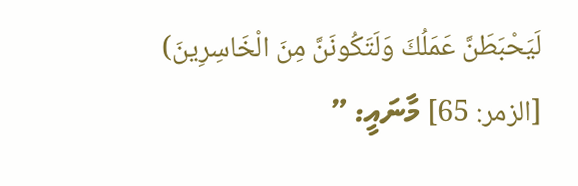لَيَحْبَطَنَّ عَمَلُكَ وَلَتَكُونَنَّ مِنَ الْخَاسِرِينَ) [الزمر: 65] މާނައީ: ”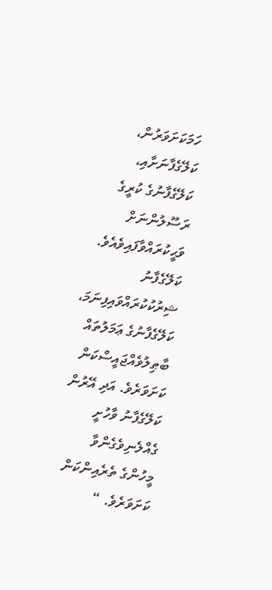ހަމަކަށަވަރުން، ކަލޭގެފާނަށާއި، ކަލޭގެފާނުގެ ކުރީގެ ރަސޫލުންނަށް ވަޙީކުރައްވާފައިވެއެވެ. ކަލޭގެފާނު ޝިރުކުކުރައްވައިފިނަމަ، ކަލޭގެފާނުގެ ޢަމަލުތައް ބާޠިލުވެއްޖައީސްކަން ކަށަވަރެވެ. އަދި އޭރުން ކަލޭގެފާނު ވާހުށީ ގެއްލެނިވެގެންވާ މީހުންގެ ތެރެއިންކަން ކަށަވަރެވެ. “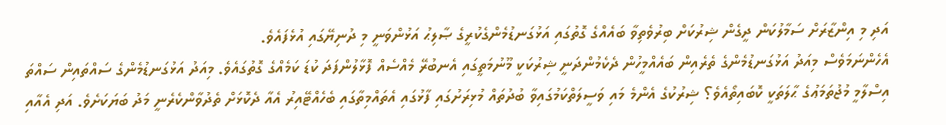އަދި މި އިންޒާރަށް ސަމާލުކަން ދީގެން ޝިރުކަށް ބިރުވެތިވާ ބައެއްގެ ގޮތުގައި އަޅުގަނޑުމެންގެކުރީގެ ޞާލިޙު އަޅުންވަނީ މި ދުނިޔޭގައި އުޅެފައެވެ.
އެހެންނަމަވެސް މިއަދު އަޅުގަނޑުމެންގެ ތެރެއިން ބައެއްމީހުން ދެކެމުންދަނީ ޝިރުކަކީ މޫނުމަތީގައި އެނބުރޭ މެއްސެއް ފޮޅާލުންފަދަ ކުޑަ ކަމެއްގެ ގޮތުގައެވެ. މިއަދު އަޅުގަނޑުމެންގެ ސައްތައިން ސައްތަ އިސްލާމީ މުޖުތަމަޢުގެ ޙާލަތަކީ ކޮބައިތޯއެވެ؟ ޝިރުކުގެ އެންމެ މައި ވަސީލަތްކަމުގައިވާ ބުދުތައް މުޅިރަށުގައި ފާޅުގައި އެތައްމިތާގައި ބެހެއްޓޭއިރު އެއާ ދެކޮޅަށް ތެދުވާންކެރެނީ މަދު ބަޔަކަށެވެ. އަދި އެއާއި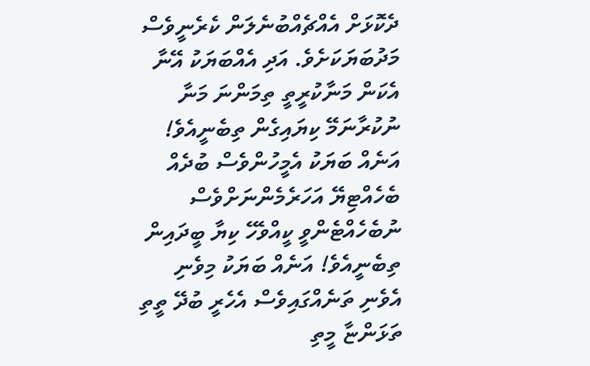ދެކޮޅަށް އެއްޗެއްބުނެލަން ކެރެނީވެސް މަދުބަޔަކަށެވެ. އަދި އެއްބަޔަކު އޭނާ އެކަން މަނާކުރީތީ ތިމަންނަ މަނާ ނުކުރާނަމޭ ކިޔައިގެން ތިބެނީއެވެ! އަނެއް ބަޔަކު އެމީހުންވެސް ބުދެއް ބެހެއްޓިޔޭ އަހަރެމެންނަށްވެސް ނުބެހެއްޓެންވީ ކީއްވެހޭ ކިޔާ ބީދައިން ތިބެނީއެވެ! އަނެއް ބަޔަކު މިވެނި އެވެނި ތަނެއްގައިވެސް އެހެރީ ބުދޭ ތީތި ތަޅަންޏާ މީތި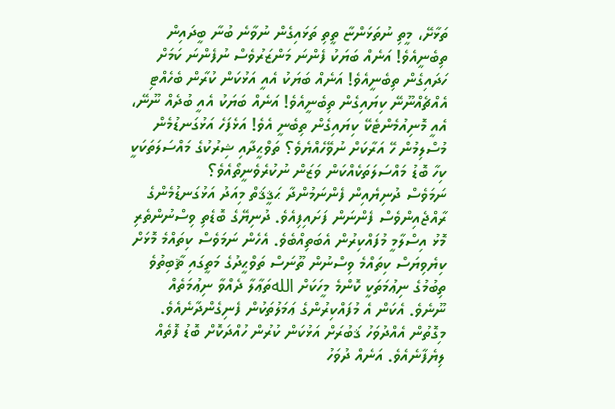ތަޅާށޭ، މީތި ނުތަޅަންޏާ ތީތި ތަޅައިގެން ނުވާނެ ބުނާ ބީދައިން ތިބެނީއެވެ! އަނެއް ބަޔަކު ފެންނަ މަންޒަރުވެސް ނުފެންނަ ކަމަށް ހަދައިގެން ތިބެނީއެވެ! އަނެއް ބަޔަކު އެއީ އަޅުކަން ކުރާން ބެހެއްޓި އެއްޗެއްނޫނޭ ކިޔައިގެން ތިބެނީއެވެ! އަނެއް ބަޔަކު އެއީ ބުދެއް ނޫނޭ، އެއީ މޮނިއުމެންޓެކޭ ކިޔައިގެން ތިބެނީ އެވެ! އަޅެފަހެ އަޅުގަނޑުމެން މުސްލިމުން ހޭ އަރާކަށް ނުވޭހެއްޔެވެ؟ ތަވްޙީދާއި ޝިރުކުގެ މައްސަލަތަކަކީ ކިހާ ބޮޑު މައްސަލަތަކެއްކަން ވަޒަން ނުކުރެވެނީތޯއެވެ؟
ނަމަވެސް ދުނިޔެއިން ފެންނަމުންދާ ޙަޤީޤަތް މިއަދު އަޅުގަނޑުމެންގެ ރާއްޖެއިންވެސް ފެންނަން ފަށައިފިއެވެ. ދުނިޔޭގެ ބޮޑެތި ވިސްނުންތެރި މޮޅު އިސްލާމީ މުފައްކިރުން އެބަތިއްބެވެ. އެހެން ނަމަވެސް ކިތައްމެ މޮޅަށް ކިޔެވިޔަސް ކިތައްމެ ވިސްނުން ތޫނަސް ތަވްޙީދުގެ މަތީގައި ޘާބިތުވެ ތިބުމުގެ ނިޢުމަތަކީ ކޮންމެ މީހަކަށް اللهތަޢާލާ ދެއްވާ ނިޢުމަތެއް ނޫނެވެ. އެކަން އެ މުފައްކިރުންގެ ޢަމަލުތަކުން ފެނިގެންދާނެއެވެ. މިގޮތުން އެއްދުވަހު ޤަބުރަށް އަޅުކަން ކުރުން ހުއްދަކޮށް ބޮޑު ފޮތެއް ލިޔެފާނެއެވެ. އަނެއް ދުވަހު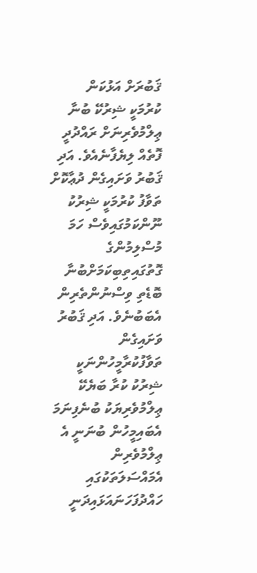ޤަބުރަށް އަޅުކަން   ކުރުމަކީ ޝިރުކޭ ބުނާ ޢިލްމުވެރިނަށް ރައްދުދީ ފޮތެއް ލިޔެފާނެއެވެ. އަދި ޤަބުރު ވަށައިގެން ދުޢާކޮށް ތަވާފު ކުރުމަކީ ޝިރުކު ނޫންކަމުގައިވެސް ހަމަ މުސްލިމުންގެ ގޮތުގައިތިބިކަމަށްބުނާ ބޮޑެތި ވިސްނުންތެރިން އެބަބުނެވެ. އަދި ޤަބުރު ވަށައިގެން ތަވާފުކުރާމީހުންނަކީ ޝިރުކު ކުރާ ބަޔެކޭ ޢިލްމުވެރިޔަކު ބުނެފިނަމަ އެބައިމީހުން ބުނަނީ އެ ޢިލްމުވެރިން އެމައްސަލަތަކުގައި ހައްދުފަހަނައަޅައިދަނީ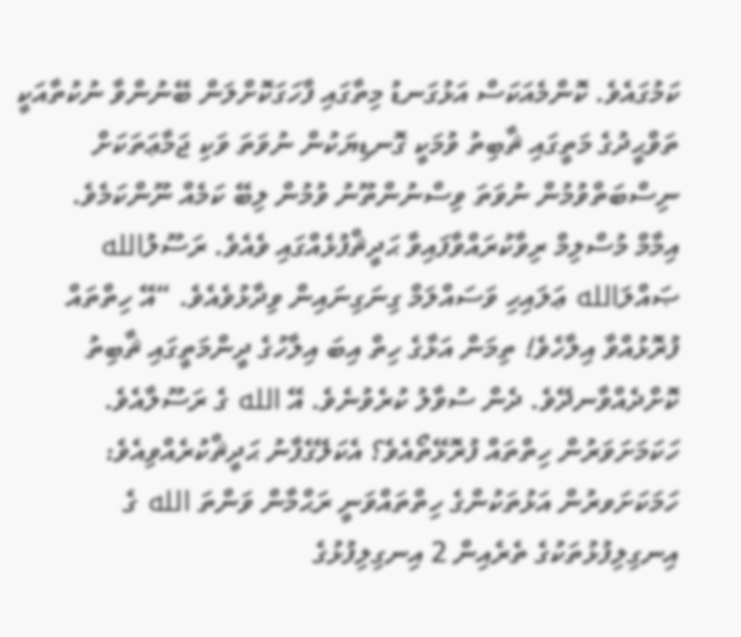ކަމުގައެވެ. ކޮންމެއަކަސް އަޅުގަނޑު މިތާގައި ފާހަގަކޮށްލަން ބޭނުންވާ ނުކުތާއަކީ ތަވްޙީދުގެ މަތީގައި ޘާބިތު ވުމަކީ ގޮނޑިޔަކުން ނުވަތަ ވަކި ޖަމާޢަތަކަށް ނިސްބަތްވުމުން ނުވަތަ ވިސްނުންތޫނު ވުމުން ލިބޭ ކަމެއް ނޫންކަމެވެ.
އިމާމް މުސްލިމް ރިވާކުރައްވާފައިވާ ޙަދީޘްފުޅެއްގައި ވެއެވެ. ރަސޫލުالله ޞައްލަالله ޢަލައިހި ވަސައްލަމް ގިނަގިނައިން ވިދާޅުވެއެވެ. “އޭ ހިތްތައް ފުރޮޅުއްވާ އިލާހެވެ! ތިމަން އަޅާގެ ހިތް އިބަ އިލާހުގެ ދީންމަތީގައި ޘާބިތު ކޮށްދެއްވާނދޭވެ. ދެން ސުވާލު ކުރެވުނެވެ. އޭ الله ގެ ރަސޫލާއެވެ. ހަކަމަށަވަރުން ހިތްތައް ފުރޮޅޭތޯއެވެ؟ އެކަލޭގެފާނު ޙަދީޘްކުރެއްވިއެވެ: ހަމަކަށަވރުން އަޅުތަކުންގެ ހިތްތައްވަނީ ރަޙްމާން ވަންތަ الله ގެ އިނގިލިފުޅުތަކުގެ ތެރެއިން 2 އިނގިލިފުޅުގެ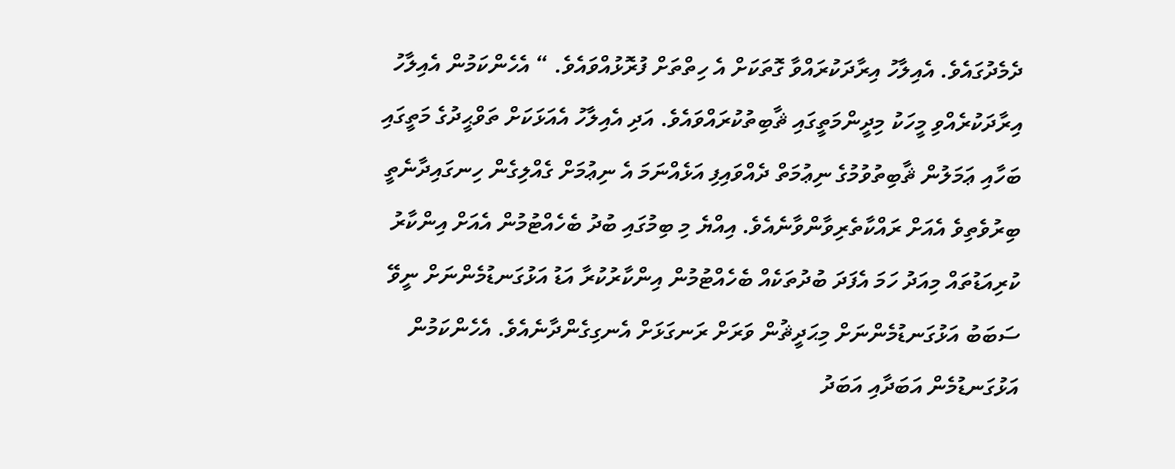ދެމެދުގައެވެ. އެއިލާހު އިރާދަކުރައްވާ ގޮތަކަށް އެ ހިތްތަށް ފުރޮޅުއްވައެވެ. “ އެހެންކަމުން އެއިލާހު އިރާދަކުރެއްވި މީހަކު މިދީންމަތީގައި ޘާބިތުކުރައްވައެވެ. އަދި އެއިލާހު އެއަޅަކަށް ތަވްޙީދުގެ މަތީގައި ބަހާއި ޢަމަލުން ޘާބިތުވުމުގެ ނިޢުމަތް ދެއްވައިފި އަޅެއްނަމަ އެ ނިޢުމަށް ގެއްލިގެން ހިނގައިދާނެތީ ބިރުވެތިވެ އެއަށް ރައްކާތެރިވާންވާނެއެވެ. އިއްޔެ މި ބިމުގައި ބުދު ބެހެއްޓުމުން އެއަށް އިންކާރު ކުރިއަޑުތައް މިއަދު ހަމަ އެފަދަ ބުދުތަކެއް ބެހެއްޓުމުން އިންކާރުކުރާ އަޑު އަޅުގަނޑުމެންނަށް ނީވޭ ސަބަބު އަޅުގަނޑުމެންނަށް މިޙަދީޘުން ވަރަށް ރަނގަޅަށް އެނގިގެންދާނެއެވެ. އެހެންކަމުން އަޅުގަނޑުމެން އަބަދާއި އަބަދު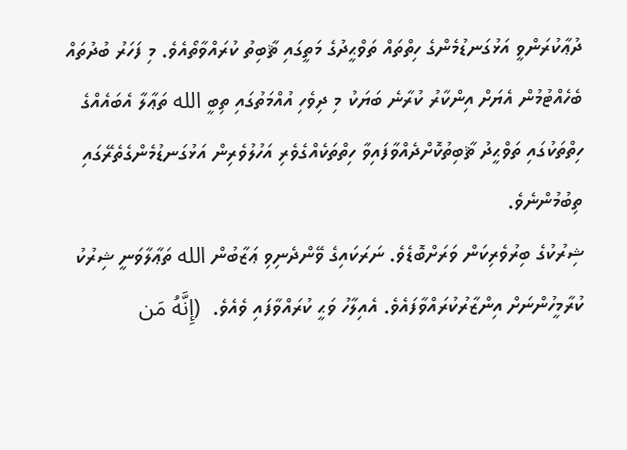ދުޢާކުރަންވީ އަޅުގަނޑުމެންގެ ހިތްތައް ތަވްޙީދުގެ މަތީގައި ޘާބިތު ކުރައްވާތޯއެވެ. މި ފަހަރު ބުދުތައް ބެހެއްޓުމުން އެޔަށް އިންކާރު ކުރާނެ ބަޔަކު މި ދިވެހި އުއްމަތުގައި ތިބީ الله ތަޢާލާ އެބައެއްގެ ހިތްތަކުގައި ތަވްޙީދު ޘާބިތުކޮށްދެއްވާފައިވާ ހިތްތަކެއްގެވެރި އަހުލުވެރިން އަޅުގަނޑުމެންގެތެރޭގައި ތިބުމުންނެވެ.
ޝިރުކުގެ ބިރުވެރިކަން ވަރަށްބޮޑެވެ. ނަރަކައިގެ ވޭންދެނިވި ޢަޒާބުން الله ތަޢާލާވަނީ ޝިރުކު ކުރާމީހުންނަށް އިންޒާރުކުރައްވާފައެވެ. އެއިލާހު ވަޙީ ކުރައްވާފައި ވެއެވެ.  (إِنَّهُ مَن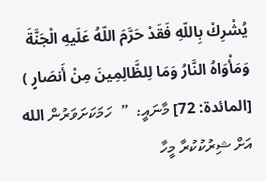يُشْرِكْ بِاللّهِ فَقَدْ حَرَّمَ اللّهُ عَلَيهِ الْجَنَّةَ وَمَأْوَاهُ النَّارُ وَمَا لِلظَّالِمِينَ مِنْ أَنصَارٍ ) [المائدة: 72] މާނައީ:  ”  ހަމަކަށަވަރުން الله އަށް ޝިރުކުކުރާ މީހާ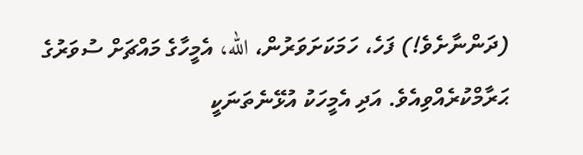(ދަންނާށެވެ!) ފަހެ، ހަމަކަށަވަރުން، الله، އެމީހާގެ މައްޗަށް ސުވަރުގެ ޙަރާމްކުރެއްވިއެވެ. އަދި އެމީހަކު އުޅޭނެތަނަކީ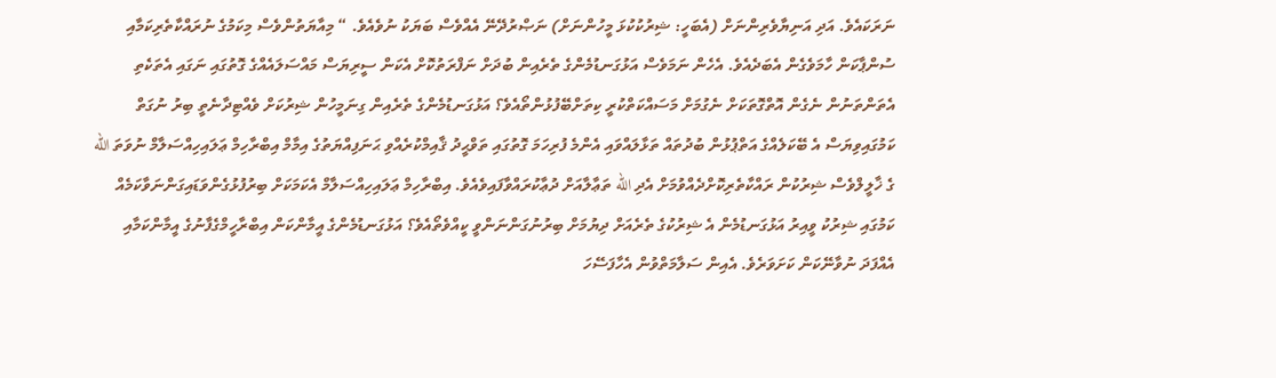ނަރަކައެވެ. އަދި އަނިޔާވެރިންނަށް (އެބަހީ: ޝިރުކުކުޅަ މީހުންނަށް) ނަޞްރުދޭނޭ އެއްވެސް ބަޔަކު ނުވެއެވެ. “ މިއާޔަތުންވެސް މިކަމުގެ ނުރައްކާތެރިކަމާއި ސުންޕާކަން ހާމަވެގެން އެބަދެއެވެ. އެހެން ނަމަވެސް އަޅުގަނޑުމެންގެ ތެރެއިން ބުދަށް ނަފްރަތުކޮށް އެކަން ސީރިޔަސް މައްސަލައެއްގެ ގޮތުގައި ނަގައި އެތަކެތި އެތަންތަނުން ނެގެން އޮތްގޮތަކަށް ނެގުމަށް މަސައްކަތްކުރީ ކިތަށްބޭފުޅުންތޯއެވެ؟ އަޅުގަނޑުމެންގެ ތެރެއިން ގިނަމީހުން ޝިރުކަށް ވެއްޓިދާނެތީ ބިރު ނުގަތް ކަމުގައިވިޔަސް އެ ބޭކަލެއްގެ އަތްޕުޅުން ބުދުތައް ތަޅާލައްވައި އެންމެ ފުރިހަމަ ގޮތުގައި ތަވްޙީދު ޤާއިމްކުރެއްވި ޙަނަފިއްޔަތުގެ އިމާމް އިބްރާހިމް ޢަލައިހިއްސަލާމް ނުވަތަ الله ގެ ޚާލީލްވެސް ޝިރުކުން ރައްކާތެރިކޮށްދެއްވުމަށް އެދި الله ތަޢާލާއަށް ދުޢާކުރައްވާފައިވެއެވެ. އިބްރާހިމް ޢަލައިހިއްސަލާމް އެކަމަކަށް ބިރުފުޅުގެންވަޑައިގަންނަވާކަމެއް ކަމުގައި ޝިރުކު ވީއިރު އަޅުގަނޑުމެން އެ ޝިރުކުގެ ތެރެއަށް ދިޔުމަށް ބިރުނުގަންނަންވީ ކީއްވެތޯއެވެ؟ އަޅުގަނޑުމެންގެ އީމާންކަން އިބްރާހީމްގެފާނުގެ އީމާންކަމާއި އެއްފަދަ ނުވާނޭކަން ކަށަވަރެވެ. އެއިން ސަލާމަތްވުން އެހާފަސޭހަ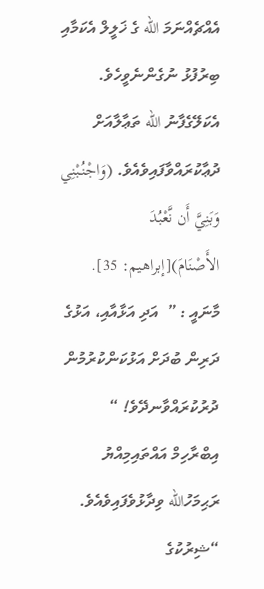އެއްޗެއްނަމަ الله ގެ ޚަލީލް އެކަމާއި ބިރުފުޅު ނުގެންނެވީހެވެ. އެކަލޭގެފާނު الله ތަޢާލާއަށް ދުޢާކުރައްވާފައިވެއެވެ. (وَاجْنُبْنِي وَبَنِيَّ أَن نَّعْبُدَ الأَصْنَامَ)[إبراهيم: 35]. މާނައީ : ”  އަދި އަޅާއާއި، އަޅުގެ ދަރިން ބުދަށް އަޅުކަންކުރުމުން ދުރުކުރައްވާނދޭވެ! “
އިބްރާހިމް އައްތައިމިއްޔު ރަޙިމަހުالله ވިދާޅުވެފައިވެއެވެ. “ޝިރުކުގެ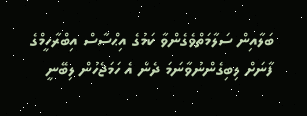ބަލާއިން ސަލާމަތްވެގެންވާ ކަމުގެ އިޙްސާސް އިބްރާހީމްގެ ފާނަށް ލިބިގެންނުވާނަމަ ދެން އެ ހަމަޖެހުން ލިބޭނީ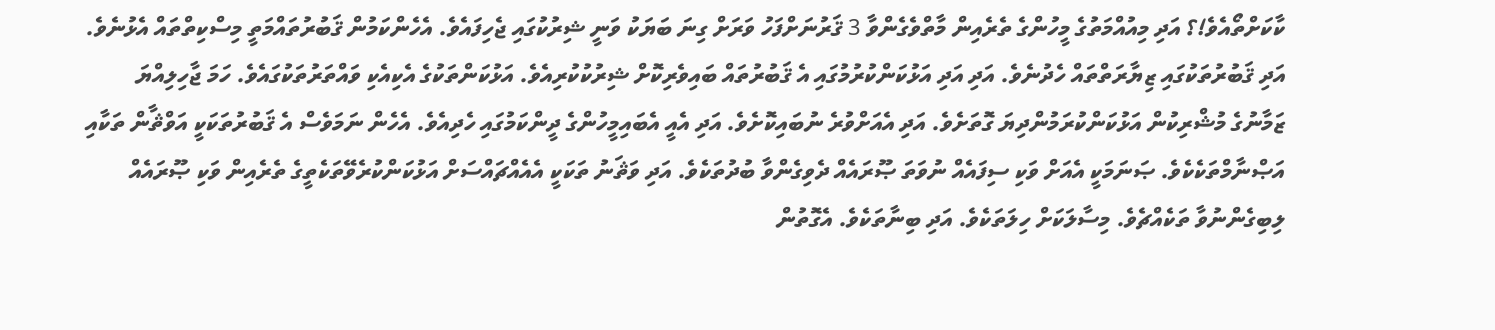ކާކަށްތޯއެވެ!؟ އަދި މިއުއްމަތުގެ މީހުންގެ ތެރެއިން މާތްވެގެންވާ 3 ޤަރުނަށްފަހު ވަރަށް ގިނަ ބަޔަކު ވަނީ ޝިރުކުގައި ޖެހިފައެވެ. އެހެންކަމުން ޤަބުރުތައްމަތީ މިސްކިތްތައް އެޅުނެވެ. އަދި ޤަބުރުތަކުގައި ޒިޔާރަތްތައް ހެދުނެވެ. އަދި އަދި އަޅުކަންކުރުމުގައި އެ ޤަބުރުތައް ބައިވެރިކޮށް ޝިރުކުކުރިއެވެ. އަޅުކަންތަކުގެ އެކިއެކި ވައްތަރުތަކުގައެވެ. ހަމަ ޖާހިލިއްޔަ ޒަމާނުގެ މުޝްރިކުން އަޅުކަންކުރަމުންދިޔަ ގޮތަށެވެ. އަދި އެއަށްވުރެ ނުބައިކޮށެވެ. އަދި އެއީ އެބައިމީހުންގެ ދީންކަމުގައި ހެދިއެވެ. އެހެން ނަމަވެސް އެ ޤަބުރުތަކަކީ އަވްޘާން ތަކާއި އަޞްނާމްތަކެކެވެ. ޞަނަމަކީ އެއަށް ވަކި ސިފައެއް ނުވަތަ ޞޫރައެއް ދެވިގެންވާ ބުދުތަކެވެ. އަދި ވަޘަނު ތަކަކީ އެއެއްޗައްސަށް އަޅުކަންކުރެވޭތަކެތީގެ ތެރެއިން ވަކި ޞޫރައެއް ލިބިގެންނުވާ ތަކެއްޗެވެ. މިސާލަކަށް ހިލަތަކެވެ. އަދި ބިނާތަކެވެ. އެގޮތުން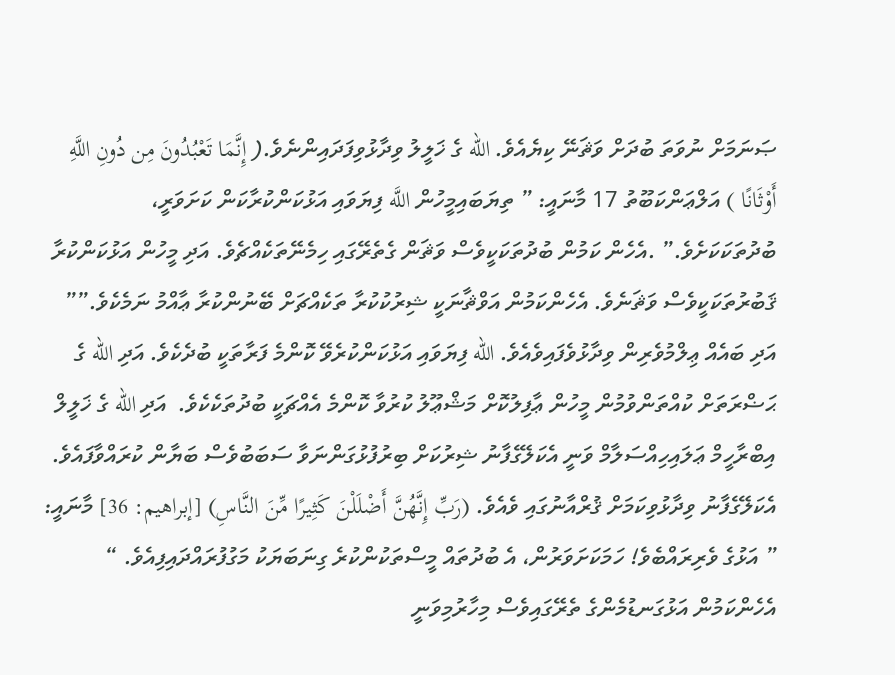ޞަނަމަށް ނުވަތަ ބުދަށް ވަޘަނޭ ކިޔެއެވެ. الله ގެ ޚަލީލު ވިދާޅުވިފަދައިންނެވެ.( إِنَّمَا تَعْبُدُونَ مِن دُونِ اللَّهِ أَوْثَانًا ) އަލްޢަންކަބޫތު 17 މާނައީ: ” ތިޔަބައިމީހުން اللَّه ފިޔަވައި އަޅުކަންކުރާކަން ކަށަވަރީ، ބުދުތަކަކަށެވެ.” .އެހެން ކަމުން ބުދުތަކަކީވެސް ވަޘަން ގެތެރޭގައި ހިމެނޭތަކެއްޗެވެ. އަދި މީހުން އަޅުކަންކުރާ ޤަބުރުތަކަކީވެސް ވަޘަނެވެ. އެހެންކަމުން އަވްޘާނަކީ ޝިރުކުކުރާ ތަކެއްޗަށް ބޭނުންކުރާ ޢާއްމު ނަމެކެވެ.””
އަދި ބައެއް ޢިލްމުވެރިން ވިދާޅުވެފައިވެއެވެ. الله ފިޔަވައި އަޅުކަންކުރެވޭ ކޮންމެ ފަރާތަކީ ބުދެކެވެ. އަދި الله ގެ ޙަޟްރަތަށް ކުއްތަންވުމުން މީހުން ޢާފިލުކޮށް މަޝްޢޫލު ކުރުވާ ކޮންމެ އެއްޗަކީ ބުދުތަކެކެވެ.  އަދި الله ގެ ޚަލީލް އިބްރާހީމް ޢަލައިހިއްސަލާމް ވަނީ އެކަލޭގެފާނު ޝިރުކަށް ބިރުފުޅުގަންނަވާ ސަބަބުވެސް ބަޔާން ކުރައްވާފައެވެ. އެކަލޭގެފާނު ވިދާޅުވިކަމަށް ޤުރްއާނުގައި ވެއެވެ. (رَبِّ إِنَّهُنَّ أَضْلَلْنَ كَثِيرًا مِّنَ النَّاسِ) [إبراهيم: 36] މާނައީ: ” އަޅުގެ ވެރިރައްބެވެ! ހަމަކަށަވަރުން، އެ ބުދުތައް މީސްތަކުންކުރެ ގިނަބަޔަކު މަގުފުރައްދައިފިއެވެ. “ އެހެންކަމުން އަޅުގަނޑުމެންގެ ތެރޭގައިވެސް މިހާރުމިވަނީ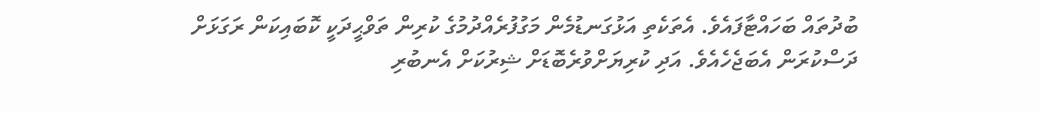ބުދުތައް ބަހައްޓާފައެވެ. އެތަކެތި އަޅުގަނޑުމެން މަގުފުރެއްދުމުގެ ކުރިން ތަވްޙީދަކީ ކޮބައިކަން ރަގަޅަށް ދަސްކުރަން އެބަޖެހެއެވެ. އަދި ކުރިޔަށްވުރެބޮޑަށް ޝިރުކަށް އެނބުރި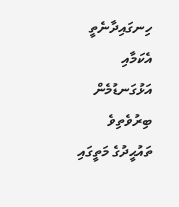ހިނގައިދާނެތީ އެކަމާއި އަޅުގަނޑުމެން ބިރުވެތިވެ ތައުޙީދުގެ މަތީގައި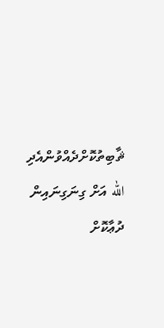ޘާބިތުކޮށްދެއްވުންއެދި الله އަށް ގިނަގިނައިން ދުޢާކޮށް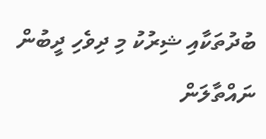ބުދުތަކާއި ޝިރުކު މި ދިވެހި ދީބުން ނައްތާލަން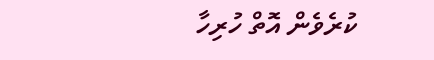ކުރެވެން އޮތް ހުރިހާ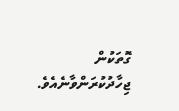ގޮތަކުން ޖިހާދުކުރަންވާނެއެވެ.